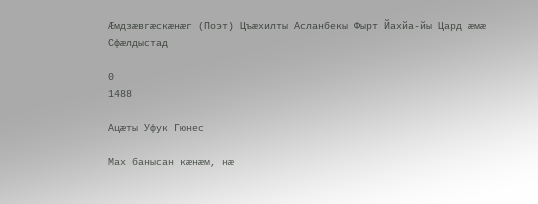Æмдзæвгæскæнæг (Поэт) Цъæхилты Асланбекы Фырт Йахйа-йы Цард æмæ Сфæлдыстад

0
1488

Ацæты Уфук Гюнес

Мах банысан кӕнӕм, нӕ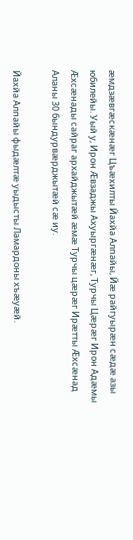æмдзæвгæскæнæг Цъæхилты Йахйа Алпайы, Йæ райгуырæн сæдæ азы юбилейы. Уый у, Ирон Æвзаджы Ахуыргæнæг, Турчы Цæрæг Ирон Адæмы Æхсæнады сайраг архайджытæй æмæ Турчы цӕрӕг Ирӕтты Æхсæнад Аланы 30 бындурвӕрджытӕй сӕ иу.

Йахйа Алпайы фыдӕлтӕ уыдысты Ламардоны хъæуæй.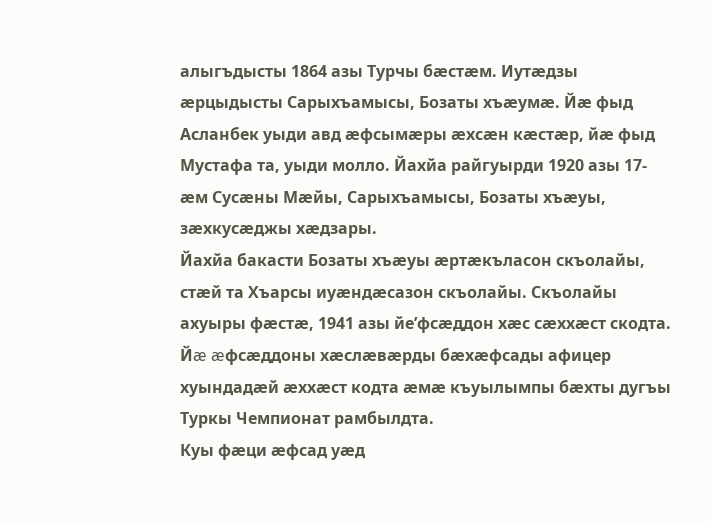алыгъдысты 1864 азы Турчы бæстæм. Иутæдзы ӕрцыдысты Сарыхъамысы, Бозаты хъæумæ. Йӕ фыд Асланбек уыди авд æфсымӕры ӕхсӕн кӕстӕр, йæ фыд Мустафа та, уыди молло. Йахйа райгуырди 1920 азы 17-æм Сусæны Мæйы, Сарыхъамысы, Бозаты хъæуы, зæхкусæджы хæдзары.
Йахйа бакасти Бозаты хъæуы æртæкъласон скъолайы, стæй та Хъарсы иуæндæсазон скъолайы. Скъолайы ахуыры фæстæ, 1941 азы йе’фсæддон хæс сæххæст скодта. Йæ æфсæддоны хæслæвæрды бæхæфсады афицер хуындадæй æххæст кодта ӕмӕ къуылымпы бæхты дугъы Туркы Чемпионат рамбылдта.
Куы фӕци ӕфсад уӕд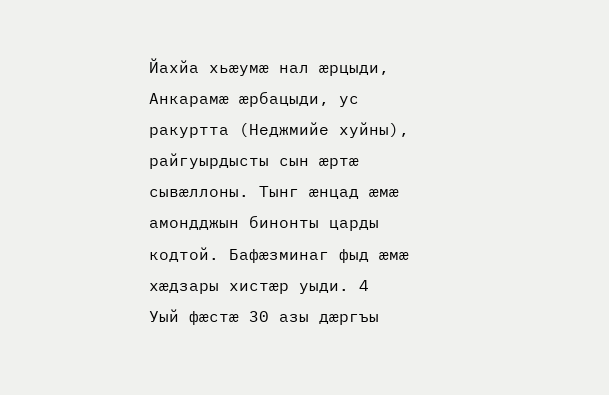Йахйа хьӕумæ нал ӕрцыди, Анкарамæ ӕрбацыди, ус ракуртта (Неджмийе хуйны), райгуырдысты сын æртæ сывӕллоны. Тынг æнцад ӕмӕ амондджын бинонты царды кодтой. Бафæзминаг фыд æмæ хæдзары хистæр уыди. 4
Уый фæстæ 30 азы дæргъы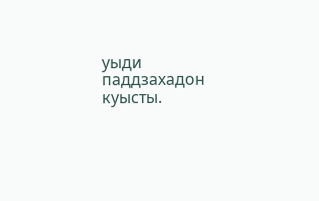уыди паддзахадон куысты.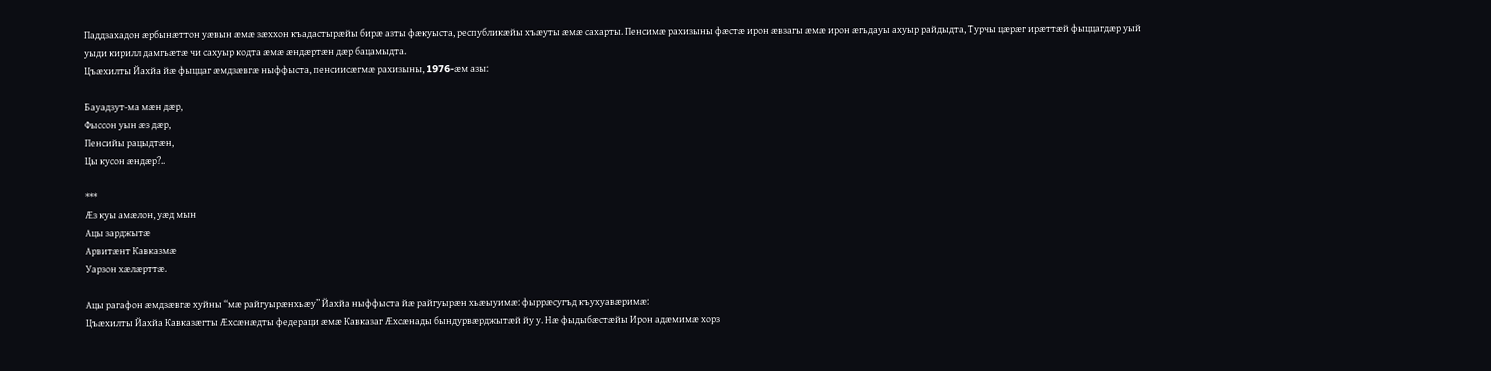Паддзахадон æрбынæттон уæвын æмæ зæххон къадастырæйы бирæ азты фæкуыста, республикæйы хъæуты æмæ сахарты. Пенсимӕ рахизыны фӕстӕ ирон ӕвзагы ӕмӕ ирон ӕгьдауы ахуыр райдыдта, Турчы цӕрӕг ирӕттӕй фыццагдæр уый уыди кирилл дамгьӕтӕ чи сахуыр кодта ӕмӕ æндæртæн дæр бацамыдта.
Цъæхилты Йахйа йæ фыццаг æмдзæвгæ ныффыста, пенсиисæгмæ рахизыны, 1976-æм азы:

Бауадзут-ма мæн дæр,
Фыссон уын æз дæр,
Пенсийы рацыдтæн,
Цы кусон æндæр?..

***
Æз куы амæлон, уæд мын
Ацы зарджытæ
Арвитæнт Кавказмæ
Уарзон хæлæрттæ.

Ацы рагафон æмдзæвгæ хуйны “мӕ райгуырæнхьæу” Йахйа ныффыста йæ райгуырæн хьæыуимæ: фыррæсугъд къухуавæримӕ:
Цъæхилты Йахйа Кавказæгты Æхсæнæдты федераци ӕмӕ Кавказаг Æхсæнады бындурвӕрджытӕй йу у. Нæ фыдыбæстæйы Ирон адæмимæ хорз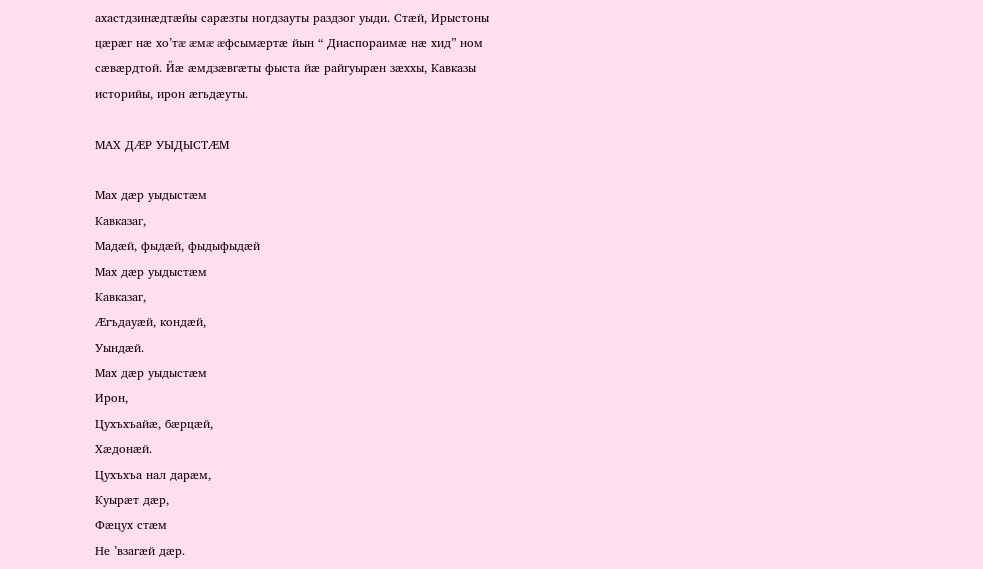ахастдзинæдтæйы сарæзты ногдзауты раздзог уыди. Стæй, Ирыстоны цæрæг нæ хо’тæ æмæ æфсымæртæ йын “ Диаспораимæ нæ хид” ном сæвæрдтой. Йæ ӕмдзӕвгӕты фыста йӕ райгуырӕн зӕххы, Кавказы историйы, ирон ӕгьдæуты.

МАХ ДÆР УЫДЫСТÆМ

Мах дæр уыдыстæм
Кавказаг,
Мадæй, фыдæй, фыдыфыдæй
Мах дæр уыдыстæм
Кавказаг,
Æгъдауæй, кондæй,
Уындæй.
Мах дæр уыдыстæм
Ирон,
Цухъхъайæ, бæрцæй,
Хæдонæй.
Цухъхъа нал дарæм,
Куырæт дæр,
Фæцух стæм
Не ’взагæй дæр.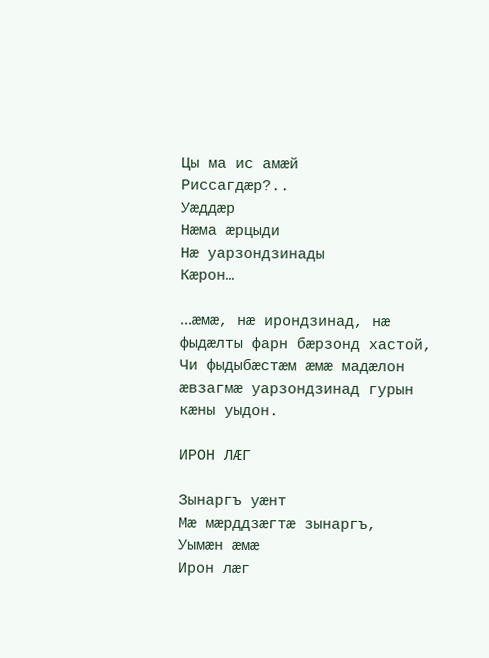Цы ма ис амæй
Риссагдæр?..
Уæддæр
Нæма æрцыди
Нæ уарзондзинады
Кæрон…

…æмæ, нæ ирондзинад, нæ фыдæлты фарн бæрзонд хастой, Чи фыдыбæстæм æмæ мадæлон æвзагмæ уарзондзинад гурын кæны уыдон.

ИРОН ЛÆГ

Зынаргъ уæнт
Мæ мæрддзæгтæ зынаргъ,
Уымæн æмæ
Ирон лæг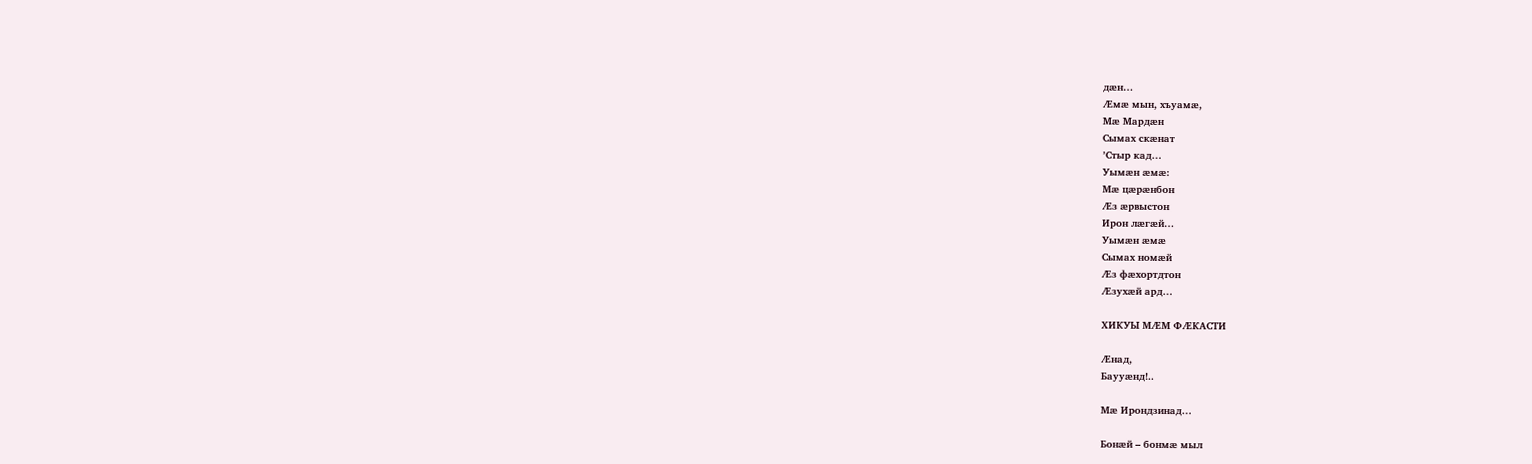дæн…
Æмæ мын, хъуамæ,
Мæ Мардæн
Сымах скæнат
’Стыр кад…
Уымæн æмæ:
Мæ цæрæнбон
Æз æрвыстон
Ирон лæгæй…
Уымæн æмæ
Сымах номæй
Æз фæхортдтон
Æзухæй ард…

ХИКУЫ МÆМ ФÆКАСТИ

Æнад,
Баууæнд!..

Мæ Ирондзинад…

Бонæй – бонмæ мыл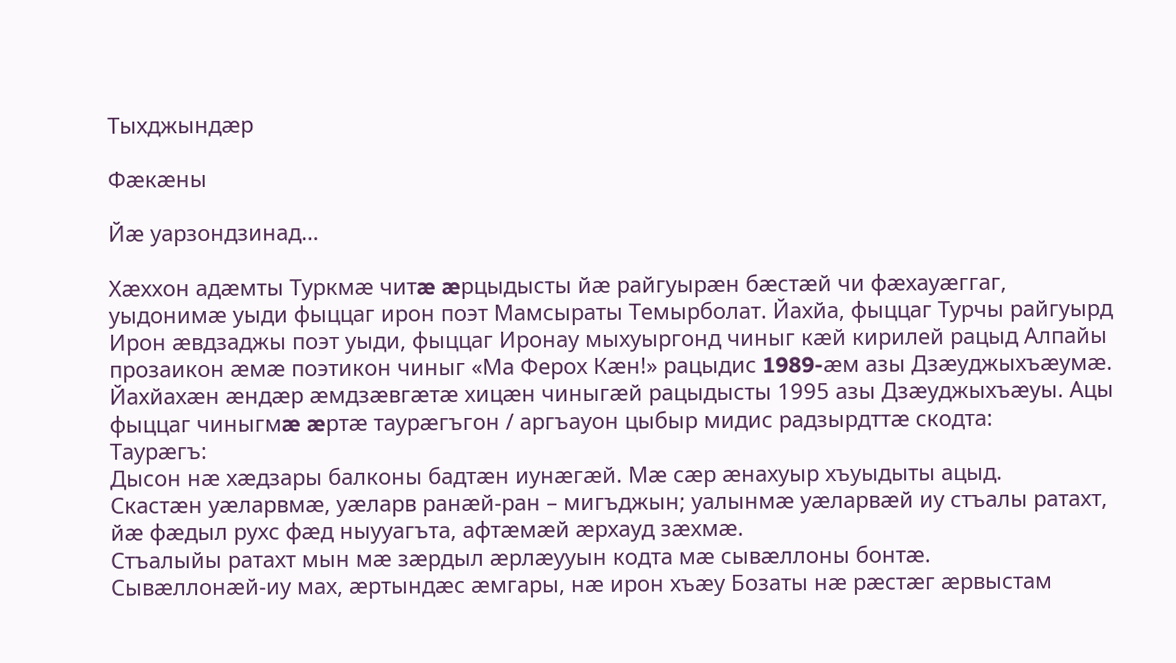Тыхджындæр

Фæкæны

Йæ уарзондзинад…

Хæххон адæмты Туркмæ читæ æрцыдысты йæ райгуырæн бæстæй чи фæхауæггаг, уыдoнимæ уыди фыццаг ирон поэт Мамсыраты Темырболат. Йахйа, фыццаг Турчы райгуырд Ирон æвдзаджы поэт уыди, фыццаг Иронау мыхуыргонд чиныг кæй кирилей рацыд Алпайы прозаикон æмæ поэтикон чиныг «Ма Ферох Кӕн!» рацыдис 1989-æм азы Дзæуджыхъæумæ. Йахйахæн æндæр æмдзæвгæтæ хицæн чиныгæй рацыдысты 1995 азы Дзæуджыхъæуы. Ацы фыццаг чиныгмæ æртæ таурæгъгон / аргъауон цыбыр мидис радзырдттæ скодта:
Таурæгъ:
Дысон нæ хæдзары балконы бадтæн иунæгæй. Мæ сæр æнахуыр хъуыдыты ацыд.
Скастæн уæларвмæ, уæларв ранæй-ран – мигъджын; уалынмæ уæларвæй иу стъалы ратахт, йæ фæдыл рухс фæд ныууагъта, афтæмæй æрхауд зæхмæ.
Стъалыйы ратахт мын мæ зæрдыл æрлæууын кодта мæ сывæллоны бонтæ.
Сывæллонæй-иу мах, æртындæс æмгары, нæ ирон хъæу Бозаты нæ рæстæг æрвыстам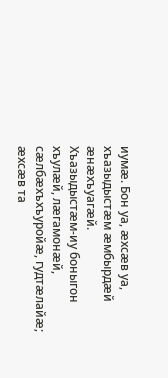иумæ. Бон уа, æхсæв уа, хъазыдыстæм æмбырдæй æнæхъуагæй.
Хъазыдыстæм-иу боныгон хъулæй, лæгамонæй, сæлбæхъхъуройæ, гудтæлайæ; æхсæв та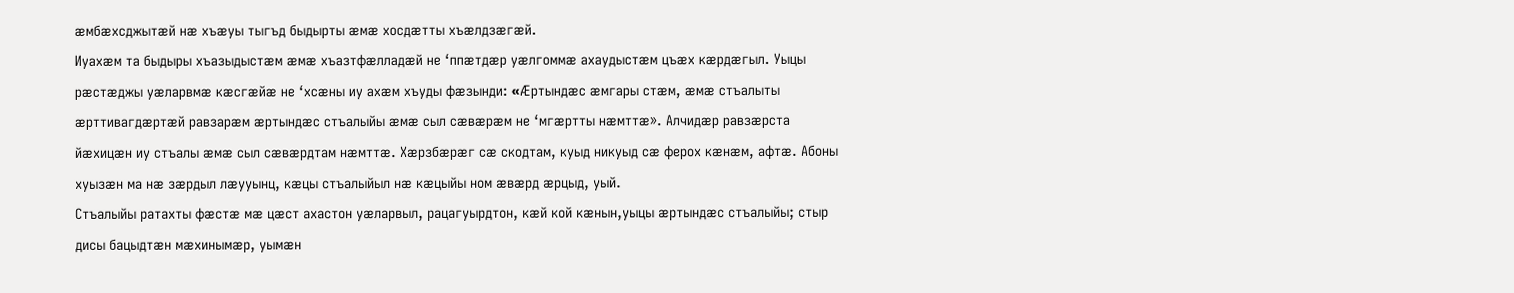æмбæхсджытæй нæ хъæуы тыгъд быдырты æмæ хосдæтты хъæлдзæгæй.
Иуахæм та быдыры хъазыдыстæм æмæ хъазтфæлладæй не ‘ппæтдæр уæлгоммæ ахаудыстæм цъæх кæрдæгыл. Уыцы рæстæджы уæларвмæ кæсгæйæ не ‘хсæны иу ахæм хъуды фæзынди: «Æртындæс æмгары стæм, æмæ стъалыты æрттивагдæртæй равзарæм æртындæс стъалыйы æмæ сыл сæвæрæм не ‘мгæртты нæмттæ». Алчидæр равзæрста йæхицæн иу стъалы æмæ сыл сæвæрдтам нæмттæ. Хæрзбæрæг сæ скодтам, куыд никуыд сæ ферох кæнæм, афтæ. Абоны хуызæн ма нæ зæрдыл лæууынц, кæцы стъалыйыл нæ кæцыйы ном æвæрд æрцыд, уый.
Стъалыйы ратахты фæстæ мæ цæст ахастон уæларвыл, рацагуырдтон, кæй кой кæнын,уыцы æртындæс стъалыйы; стыр дисы бацыдтæн мæхинымæр, уымæн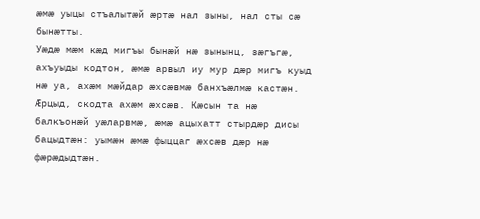æмæ уыцы стъалытæй æртæ нал зыны, нал сты сæ бынæтты.
Уæдæ мæм кæд мигъы бынæй нæ зынынц, зæгъгæ, ахъуыды кодтон, æмæ арвыл иу мур дæр мигъ куыд нæ уа, ахæм мæйдар æхсæвмæ банхъæлмæ кастæн.
Æрцыд, скодта ахæм æхсæв. Кæсын та нæ балкъонæй уæларвмæ, æмæ ацыхатт стырдæр дисы бацыдтæн: уымæн æмæ фыццаг æхсæв дæр нæ фæрæдыдтæн.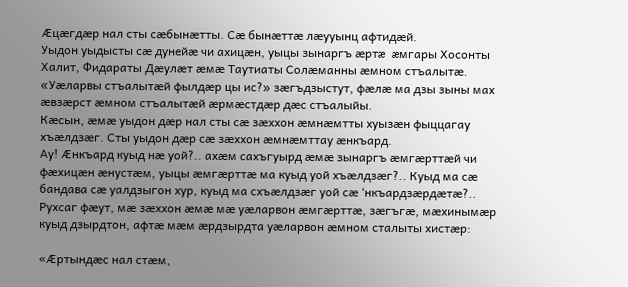Æцæгдæр нал сты сæбынæтты. Сæ бынæттæ лæууынц афтидæй.
Уыдон уыдысты сæ дунейæ чи ахицæн, уыцы зынаргъ æртæ æмгары Хосонты Халит, Фидараты Дæулæт æмæ Таутиаты Солæманны æмном стъалытæ.
«Уæларвы стъалытæй фылдæр цы ис?» зæгъдзыстут, фæлæ ма дзы зыны мах æвзæрст æмном стъалытæй æрмæстдæр дæс стъалыйы.
Кæсын, æмæ уыдон дæр нал сты сæ зæххон æмнæмтты хуызæн фыццагау хъæлдзæг. Сты уыдон дæр сæ зæххон æмнæмттау æнкъард.
Ау! Æнкъард куыд нæ уой?.. ахæм сахъгуырд æмæ зынаргъ æмгæрттæй чи фæхицæн æнустæм, уыцы æмгæрттæ ма куыд уой хъæлдзæг?.. Куыд ма сæ бандава сæ уалдзыгон хур, куыд ма схъæлдзæг уой сæ ‘нкъардзæрдæтæ?.. Рухсаг фæут, мæ зæххон æмæ мæ уæларвон æмгæрттæ, зæгъгæ, мæхинымæр куыд дзырдтон, афтæ мæм æрдзырдта уæларвон æмном сталыты хистæр:

«Æртындæс нал стæм,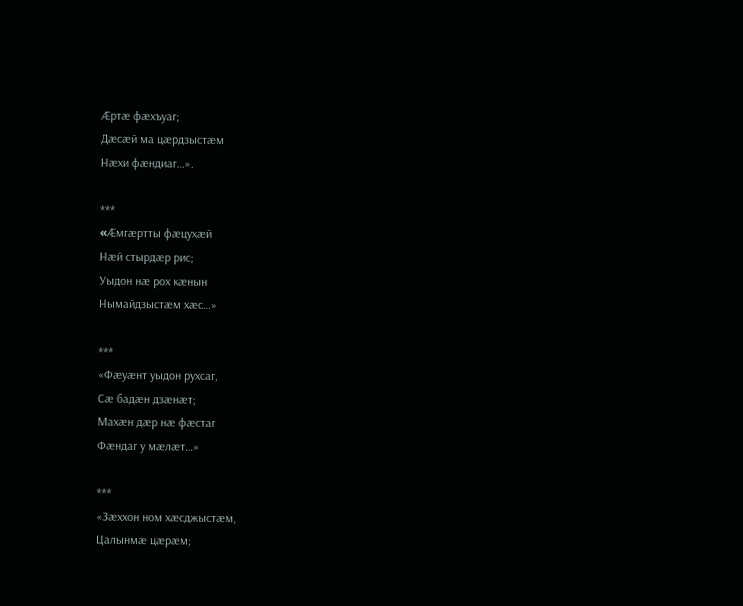Æртæ фæхъуаг;
Дæсæй ма цæрдзыстæм
Нæхи фæндиаг…».

***
«Æмгæртты фæцухæй
Нæй стырдæр рис;
Уыдон нæ рох кæнын
Нымайдзыстæм хæс…»

***
«Фæуæнт уыдон рухсаг,
Сæ бадæн дзæнæт;
Махæн дæр нæ фæстаг
Фæндаг у мæлæт…»

***
«Зæххон ном хæсджыстæм,
Цалынмæ цæрæм;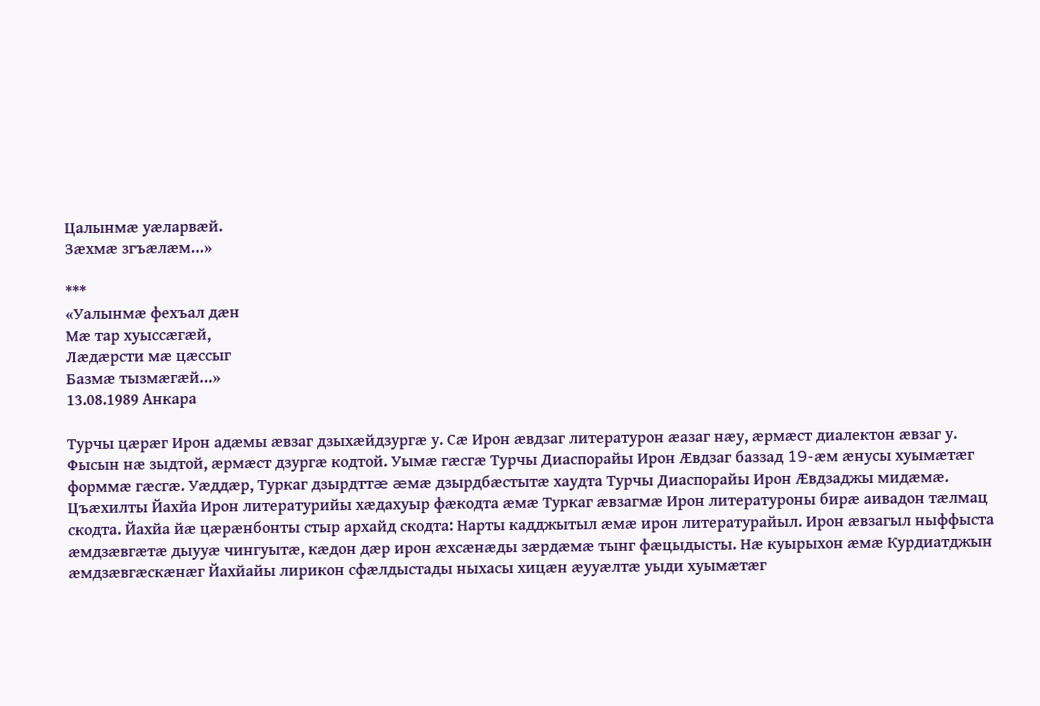Цалынмæ уæларвæй.
Зæхмæ згъæлæм…»

***
«Уалынмæ фехъал дæн
Мæ тар хуыссæгæй,
Лæдæрсти мæ цæссыг
Базмæ тызмæгæй…»
13.08.1989 Анкара

Турчы цæрæг Ирон адæмы æвзаг дзыхæйдзургæ у. Сæ Ирон æвдзаг литературон æазаг нæу, æрмæст диалектон æвзаг у. Фысын нæ зыдтой, æрмæст дзургæ кодтой. Уымæ гæсгæ Турчы Диаспорайы Ирон Æвдзаг баззад 19-æм æнусы хуымæтæг форммæ гæсгæ. Уæддæр, Туркаг дзырдттæ æмæ дзырдбæстытæ хаудта Турчы Диаспорайы Ирон Æвдзаджы мидæмæ.
Цъæхилты Йахйа Ирон литературийы хæдахуыр фæкодта ӕмӕ Туркаг æвзагмæ Ирон литературоны бирæ аивадон тæлмац скодта. Йахйа йæ цæрæнбонты стыр архайд скодта: Нарты кадджытыл ӕмӕ ирон литературайыл. Ирон ӕвзагыл ныффыста ӕмдзӕвгӕтæ дыууæ чингуытæ, кӕдон дӕр ирон ӕхсӕнӕды зӕрдӕмӕ тынг фӕцыдысты. Нæ куырыхон ӕмӕ Курдиатджын æмдзæвгæскæнæг Йахйайы лирикон сфæлдыстады ныхасы хицæн æууæлтæ уыди хуымæтæг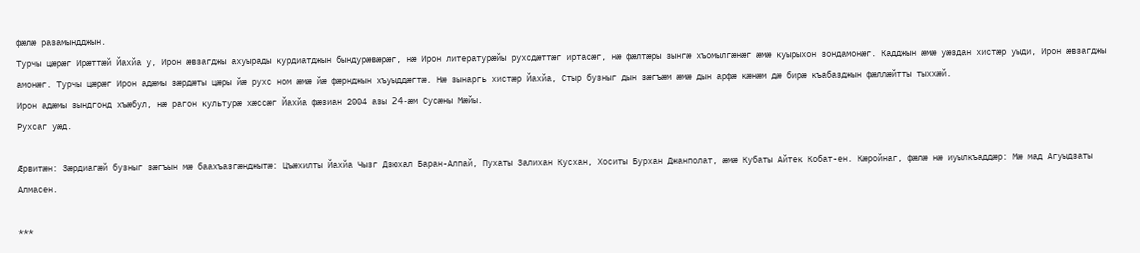фæлæ разамындджын.
Турчы цæрæг Ирæттæй Йахйа у, Ирон æвзагджы ахуырады курдиатджын бындyрæвæрæг, нæ Ирон литературæйы рyхсдæттæг иртасæг, нæ фæлтæры зынгæ хъомылгæнæг æмæ куырыхон зондамонæг. Кадджын ӕмӕ уӕздан хистӕр уыди, Ирон æвзагджы амонӕг. Турчы цæрæг Ирон адæмы зæрдæты цæры йæ рухс ном æмæ йæ фæрнджын хъуыддæгтæ. Нæ зынаргь хистæр Йахйа, Стыр бузныг дын зæгъæм æмæ дын арфæ кæнæм дæ бирæ къабазджын фæллæйтты тыххæй.
Ирон адæмы зындгонд хъæбул, нæ рагон культурæ хæссæг Йахйа фӕзиан 2004 азы 24-æм Сусæны Мæйы.
Рухсаг уӕд.

Æрвитæн: Зæрдиагæй бузныг зæгъын мæ баахъазгæнджытæ: Цъæхилты Йахйа Чызг Дзюхал Баран-Алпай, Пухаты Залихан Кусхан, Хоситы Бурхан Джанполат, æмæ Кубаты Айтек Кобат-eн. Кæройнаг, фæлæ нæ иуылкъаддæр: Мæ мад Агуыдзаты Алмасен.

***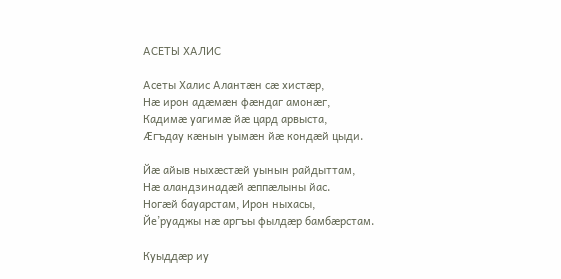АСЕТЫ ХАЛИС

Асеты Халис Алантæн сæ хистæр,
Нæ ирон адæмæн фæндаг амонæг,
Кадимæ уагимæ йæ цард арвыста,
Æгъдау кæнын уымæн йæ кондæй цыди.

Йæ айыв ныхæстæй уынын райдыттам,
Нæ аландзинадæй æппæлыны йас.
Ногæй бауарстам, Ирон ныхасы,
Йе’руаджы нæ аргъы фылдæр бамбæрстам.

Куыддæр иу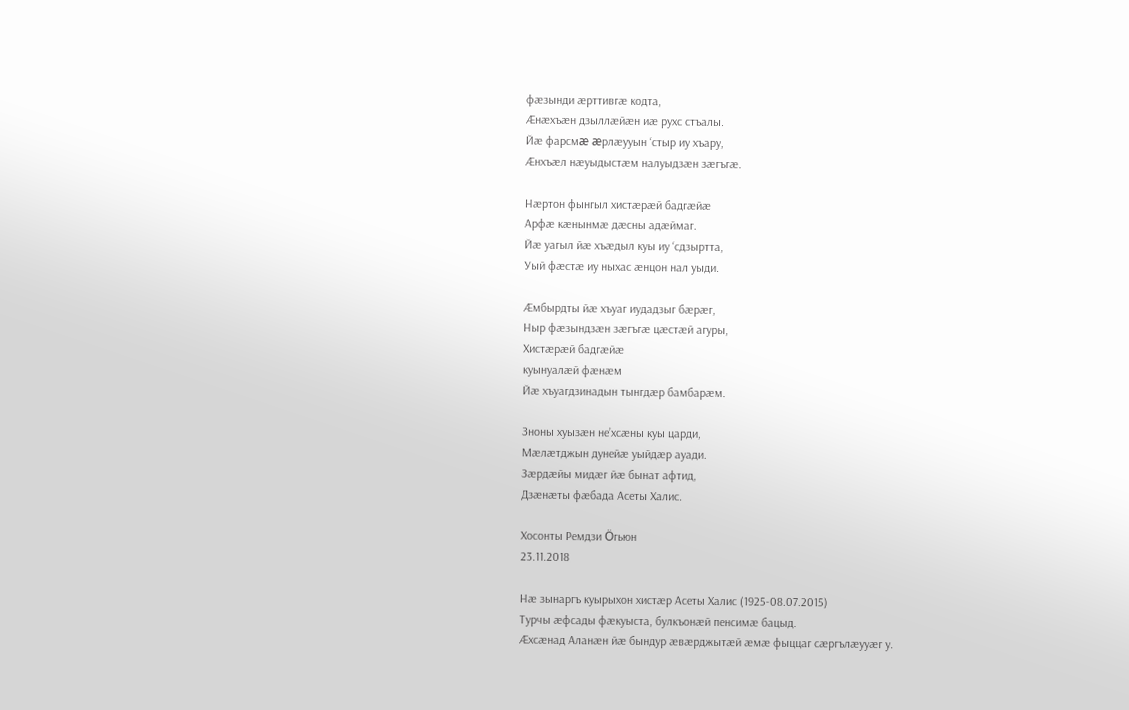фæзынди æрттивгæ кодта,
Æнæхъæн дзыллæйæн иæ рухс стъалы.
Йæ фарсмæ æрлæууын ‘стыр иу хъару,
Æнхъæл нæуыдыстæм налуыдзæн зæгъгæ.

Нæртон фынгыл хистæрæй бадгæйæ
Арфæ кæнынмæ дæсны адæймаг.
Йæ уагыл йæ хъæдыл куы иу ‘сдзыртта,
Уый фæстæ иу ныхас æнцон нал уыди.

Æмбырдты йæ хъуаг иудадзыг бæрæг,
Ныр фæзындзæн зæгъгæ цæстæй агуры,
Хистæрæй бадгæйæ
куынуалæй фæнæм
Йæ хъуагдзинадын тынгдæр бамбарæм.

Зноны хуызæн не’хсæны куы царди,
Мæлæтджын дунейæ уыйдæр ауади.
Зæрдæйы мидæг йæ бынат афтид,
Дзæнæты фæбада Асеты Халис.

Хосонты Ремдзи Öгьюн
23.11.2018

Нæ зынаргъ куырыхон хистæр Асеты Халис (1925-08.07.2015)
Турчы æфсады фæкуыста, булкъонæй пенсимæ бацыд.
Æхсæнад Аланæн йæ бындур æвæрджытæй æмæ фыццаг сæргълæууæг у.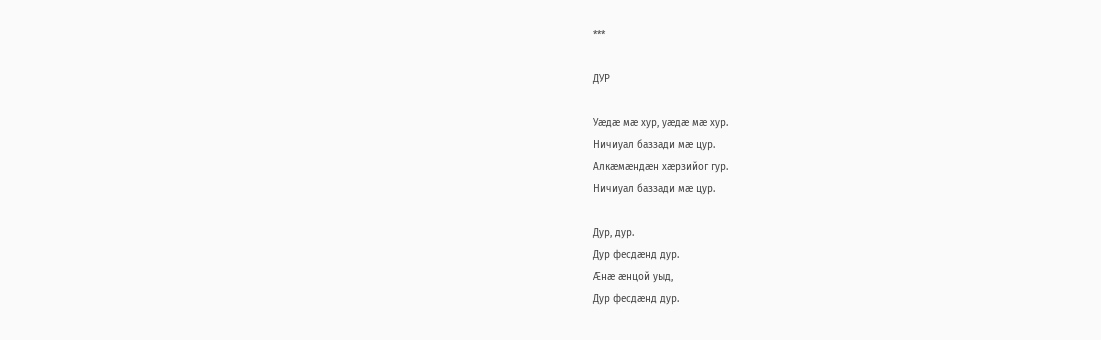***

ДУР

Уӕдӕ мӕ хур, уӕдӕ мӕ хур.
Ничиуал баззади мӕ цур.
Алкӕмӕндӕн хӕрзийог гур.
Ничиуал баззади мӕ цур.

Дур, дур.
Дур фесдæнд дур.
Ӕнӕ ӕнцой уыд,
Дур фесдӕнд дур.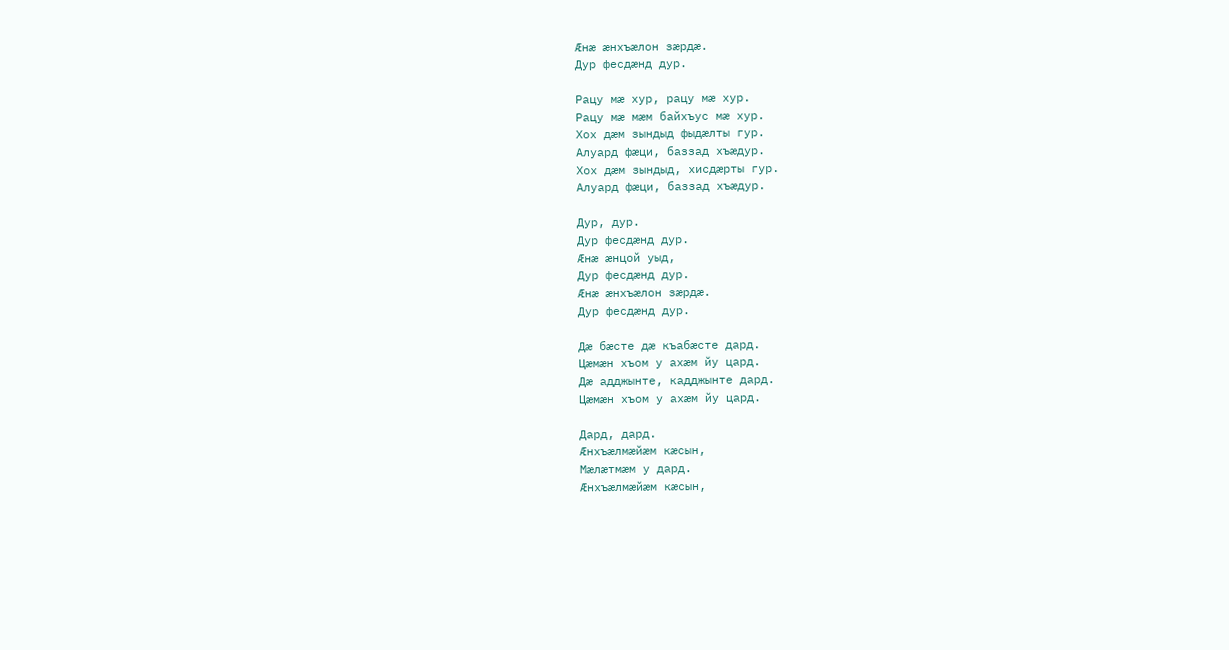Ӕнӕ ӕнхъӕлон зӕрдӕ.
Дур фесдӕнд дур.

Рацу мӕ хур, рацу мӕ хур.
Рацу мӕ мӕм байхъус мӕ хур.
Хох дӕм зындыд фыдӕлты гур.
Алуард фӕци, баззад хъӕдур.
Хох дӕм зындыд, хисдӕрты гур.
Алуард фӕци, баззад хъӕдур.

Дур, дур.
Дур фесдӕнд дур.
Ӕнӕ ӕнцой уыд,
Дур фесдӕнд дур.
Ӕнӕ ӕнхъӕлон зӕрдӕ.
Дур фесдӕнд дур.

Дӕ бӕсте дӕ къабӕсте дард.
Цӕмӕн хъом у ахӕм йу цард.
Дӕ адджынте, кадджынте дард.
Цӕмӕн хъом у ахӕм йу цард.

Дард, дард.
Æнхъæлмæйæм кӕсын,
Мӕлӕтмӕм у дард.
Æнхъæлмæйæм кӕсын,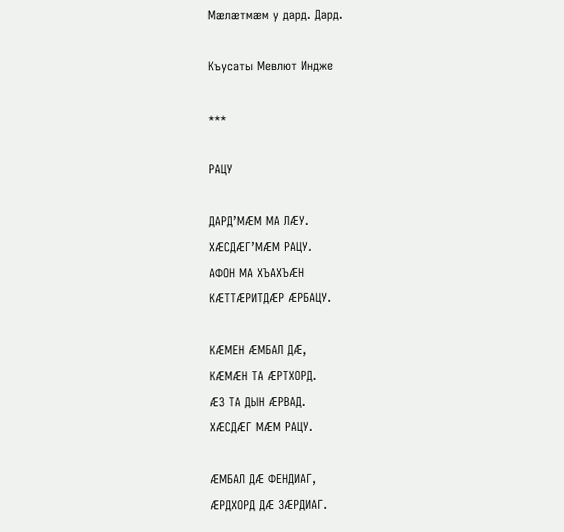Мӕлӕтмӕм у дард. Дард.

Къусаты Мевлют Индже

***

РАЦУ

ДАРД’МӔМ МА ЛӔУ.
ХӔСДӔГ’МӔМ РАЦУ.
АФОН МА ХЪАХЪÆН
КӔТТӔРИТДӔР ӔРБАЦУ.

КӔМЕН ӔМБАЛ ДӔ,
КӔМӔН ТА ӔРТХОРД.
ӔЗ ТА ДЫН ӔРВАД.
ХӔСДӔГ МӔМ РАЦУ.

ӔМБАЛ ДӔ ФЕНДИАГ,
ӔРДХОРД ДӔ ЗӔРДИАГ.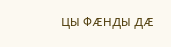ЦЫ ФӔНДЫ ДӔ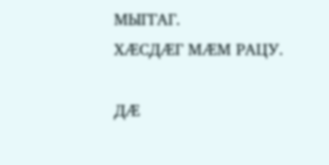МЫГГАГ.
ХӔСДӔГ МӔМ РАЦУ.

ДӔ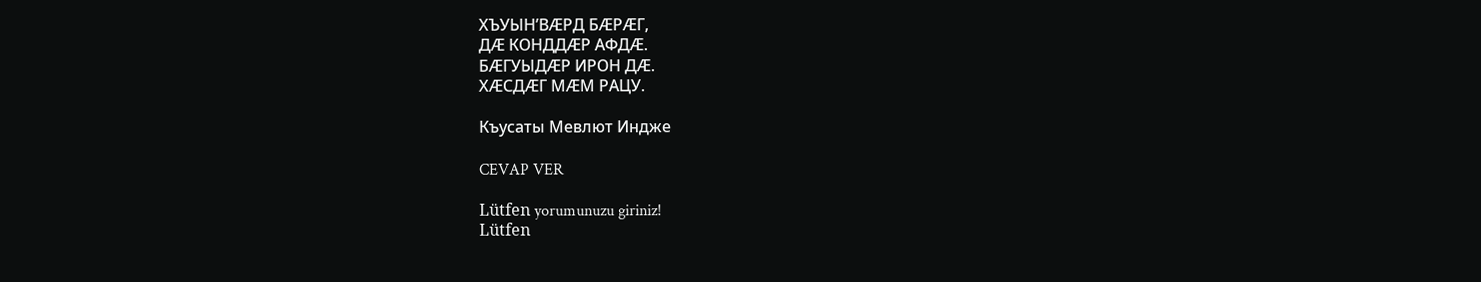ХЪУЫН’ВӔРД БӔРӔГ,
ДӔ КОНДДӔР АФДӔ.
БӔГУЫДӔР ИРОН ДӔ.
ХӔСДӔГ МӔМ РАЦУ.

Къусаты Мевлют Индже

CEVAP VER

Lütfen yorumunuzu giriniz!
Lütfen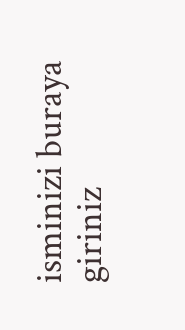isminizi buraya giriniz